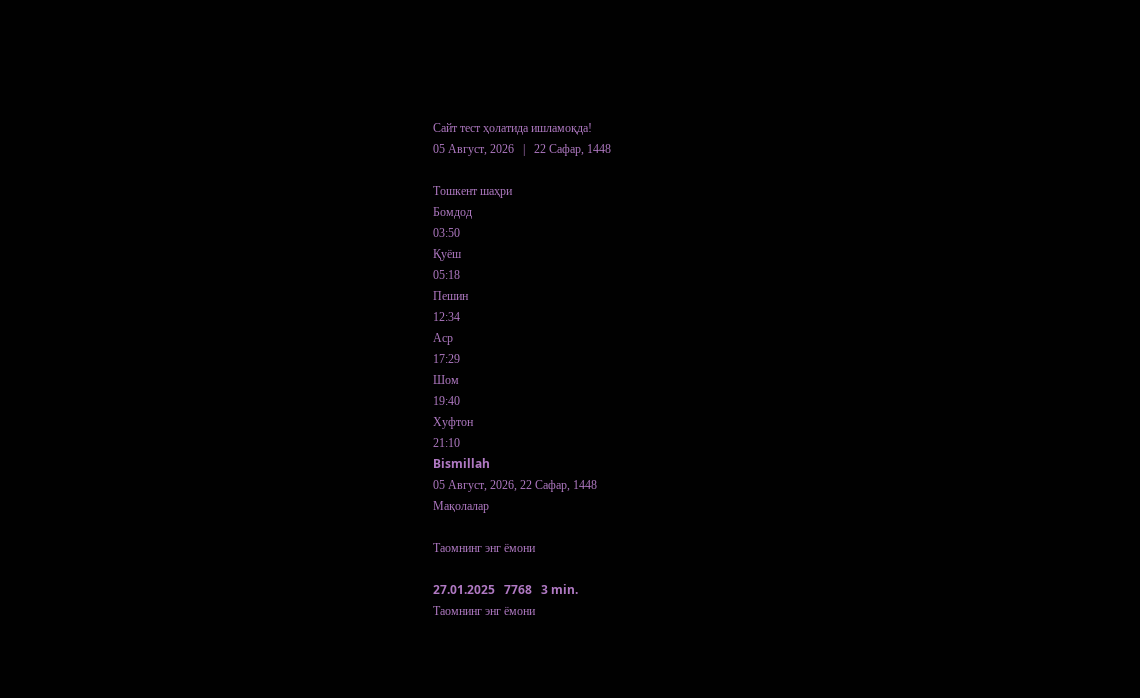Сайт тест ҳолатида ишламоқда!
05 Август, 2026   |   22 Сафар, 1448

Тошкент шаҳри
Бомдод
03:50
Қуёш
05:18
Пешин
12:34
Аср
17:29
Шом
19:40
Хуфтон
21:10
Bismillah
05 Август, 2026, 22 Сафар, 1448
Мақолалар

Таомнинг энг ёмони

27.01.2025   7768   3 min.
Таомнинг энг ёмони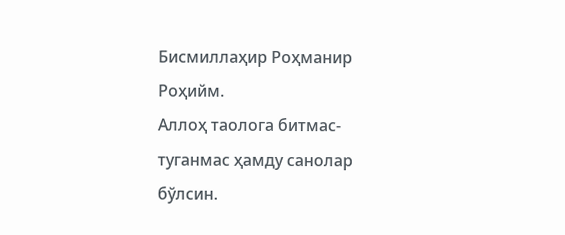Бисмиллаҳир Роҳманир Роҳийм.
Аллоҳ таолога битмас-туганмас ҳамду санолар бўлсин.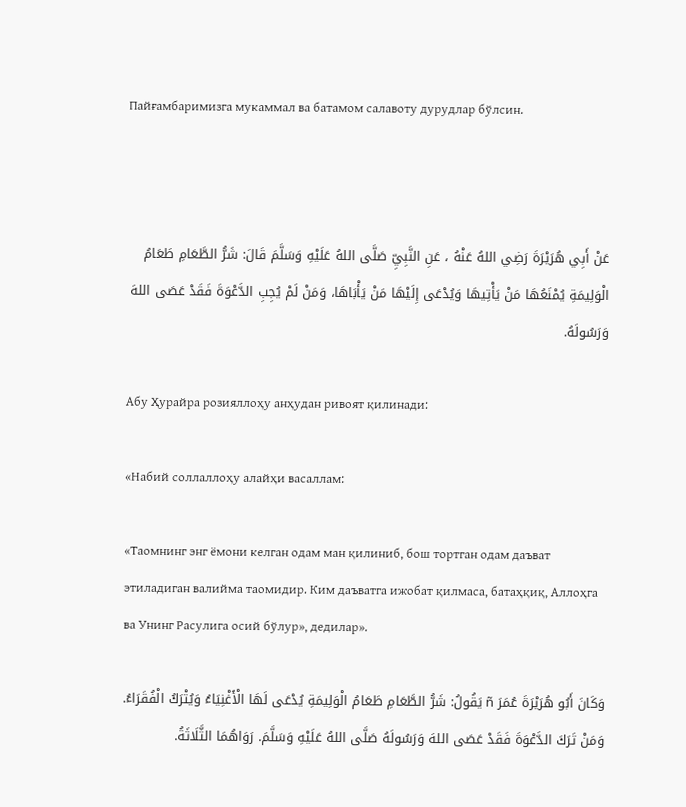Пайғамбаримизга мукаммал ва батамом салавоту дурудлар бўлсин.



عَنْ أَبِي هُرَيْرَةَ رَضِي اللهُ عَنْهُ ، عَنِ النَّبِيِّ صَلَّى اللهُ عَلَيْهِ وَسَلَّمَ قَالَ: شَرُّ الطَّعَامِ طَعَامُ الْوَلِيمَةِ يُمْنَعُهَا مَنْ يَأْتِيهَا وَيُدْعَى إِلَيْهَا مَنْ يَأْبَاهَا، وَمَنْ لَمْ يُجِبِ الدَّعْوَةَ فَقَدْ عَصَى اللهَ وَرَسُولَهُ.

Абу Ҳурайра розияллоҳу анҳудан ривоят қилинади:

«Набий соллаллоҳу алайҳи васаллам:

«Таомнинг энг ёмони келган одам ман қилиниб, бош тортган одам даъват этиладиган валийма таомидир. Ким даъватга ижобат қилмаса, батаҳқиқ, Аллоҳга ва Унинг Расулига осий бўлур», дедилар».

وَكَانَ أَبُو هُرَيْرَةَ عُمَرَ ñ يَقُولُ: شَرُّ الطَّعَامِ طَعَامُ الْوَلِيمَةِ يُدْعَى لَهَا الْأَغْنِيَاءُ وَيُتْرَكُ الْفُقَرَاءُ. وَمَنْ تَرَكَ الدَّعْوَةَ فَقَدْ عَصَى اللهَ وَرَسُولَهُ صَلَّى اللهُ عَلَيْهِ وَسَلَّمَ. رَوَاهُمَا الثَّلَاثَةُ.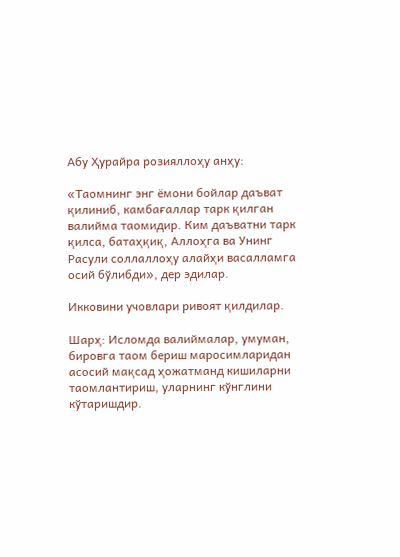Абу Ҳурайра розияллоҳу анҳу:

«Таомнинг энг ёмони бойлар даъват қилиниб, камбағаллар тарк қилган валийма таомидир. Ким даъватни тарк қилса, батаҳқиқ, Аллоҳга ва Унинг Расули соллаллоҳу алайҳи васалламга осий бўлибди», дер эдилар.

Икковини учовлари ривоят қилдилар.

Шарҳ: Исломда валиймалар, умуман, бировга таом бериш маросимларидан асосий мақсад ҳожатманд кишиларни таомлантириш, уларнинг кўнглини кўтаришдир.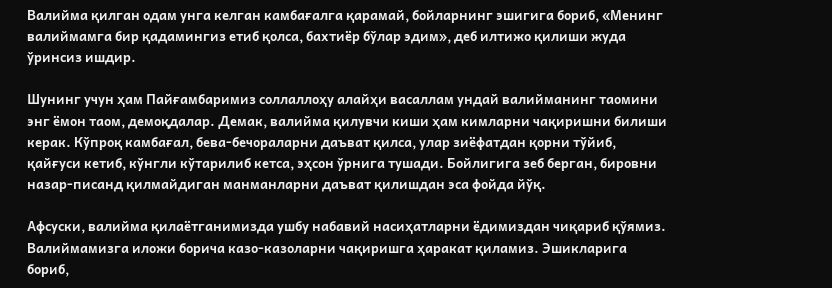Валийма қилган одам унга келган камбағалга қарамай, бойларнинг эшигига бориб, «Менинг валиймамга бир қадамингиз етиб қолса, бахтиёр бўлар эдим», деб илтижо қилиши жуда ўринсиз ишдир.

Шунинг учун ҳам Пайғамбаримиз соллаллоҳу алайҳи васаллам ундай валийманинг таомини энг ёмон таом, демоқдалар. Демак, валийма қилувчи киши ҳам кимларни чақиришни билиши керак. Кўпроқ камбағал, бева-бечораларни даъват қилса, улар зиёфатдан қорни тўйиб, қайғуси кетиб, кўнгли кўтарилиб кетса, эҳсон ўрнига тушади. Бойлигига зеб берган, бировни назар-писанд қилмайдиган манманларни даъват қилишдан эса фойда йўқ.

Афсуски, валийма қилаётганимизда ушбу набавий насиҳатларни ёдимиздан чиқариб қўямиз. Валиймамизга иложи борича казо-казоларни чақиришга ҳаракат қиламиз. Эшикларига бориб,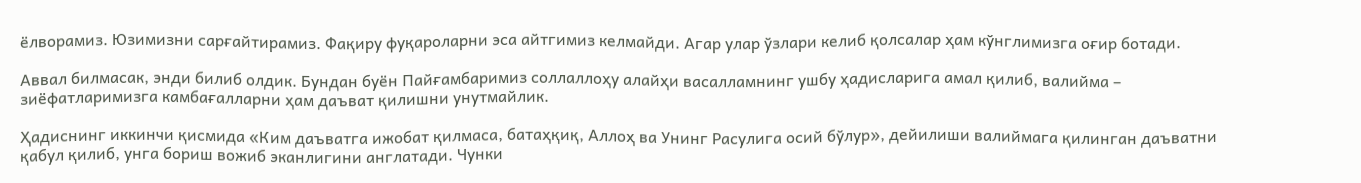ёлворамиз. Юзимизни сарғайтирамиз. Фақиру фуқароларни эса айтгимиз келмайди. Агар улар ўзлари келиб қолсалар ҳам кўнглимизга оғир ботади.

Аввал билмасак, энди билиб олдик. Бундан буён Пайғамбаримиз соллаллоҳу алайҳи васалламнинг ушбу ҳадисларига амал қилиб, валийма – зиёфатларимизга камбағалларни ҳам даъват қилишни унутмайлик.

Ҳадиснинг иккинчи қисмида «Ким даъватга ижобат қилмаса, батаҳқиқ, Аллоҳ ва Унинг Расулига осий бўлур», дейилиши валиймага қилинган даъватни қабул қилиб, унга бориш вожиб эканлигини англатади. Чунки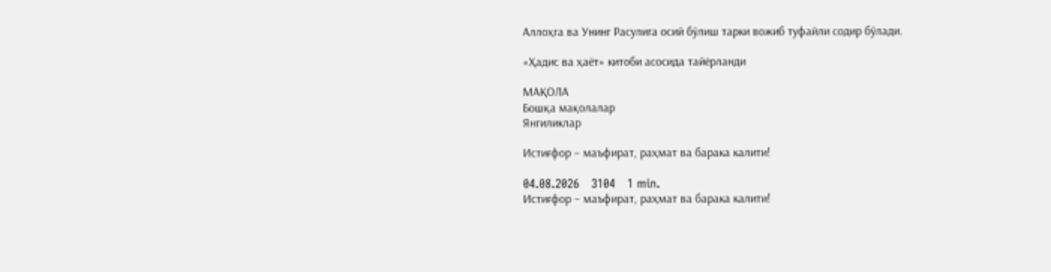Аллоҳга ва Унинг Расулига осий бўлиш тарки вожиб туфайли содир бўлади.

«Ҳадис ва ҳаёт» китоби асосида тайёрланди

МАҚОЛА
Бошқа мақолалар
Янгиликлар

Истиғфор – маъфират, раҳмат ва барака калити!

04.08.2026   3104   1 min.
Истиғфор – маъфират, раҳмат ва барака калити!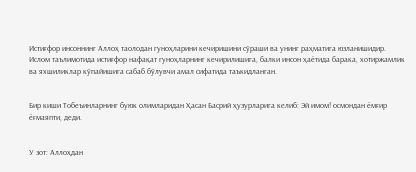Истиғфор инсоннинг Аллоҳ таолодан гуноҳларини кечиришини сўраши ва унинг раҳматига юзланишидир. Ислом таълимотида истиғфор нафақат гуноҳларнинг кечирилишига, балки инсон ҳаётида барака, хотиржамлик ва яхшиликлар кўпайишига сабаб бўлувчи амал сифатида таъкидланган.


Бир киши Тобеъинларнинг буюк олимларидан Ҳасан Басрий ҳузурларига келиб: Эй имом! осмондан ёмғир ёғмаяпти, деди.


У зот: Аллоҳдан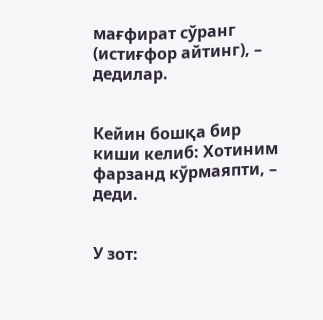мағфират сўранг (истиғфор айтинг), – дедилар.


Кейин бошқа бир киши келиб: Хотиним фарзанд кўрмаяпти, – деди.


У зот: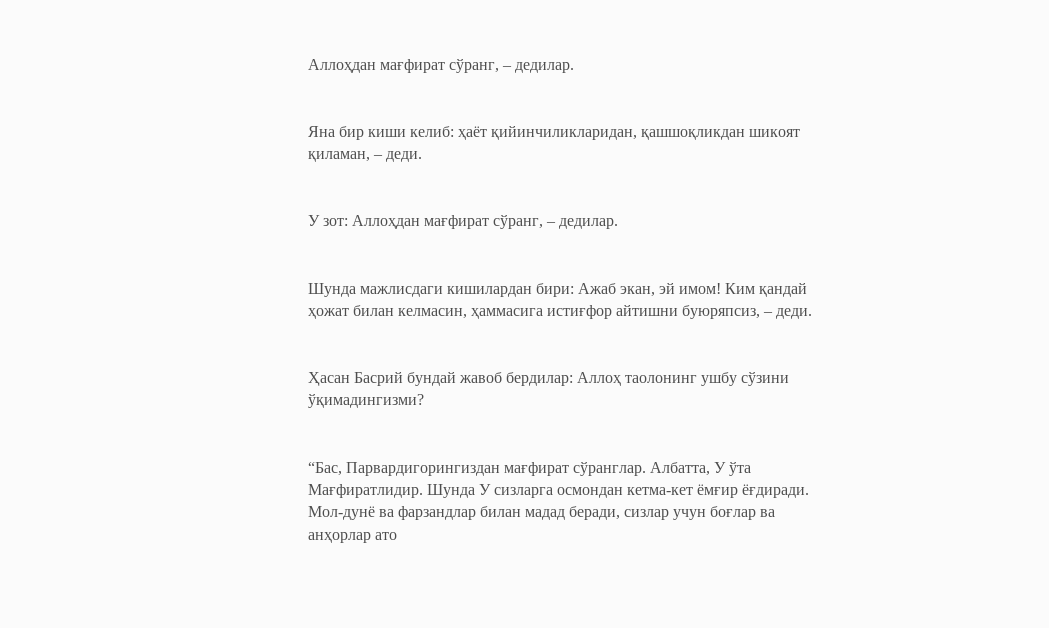Аллоҳдан мағфират сўранг, – дедилар.


Яна бир киши келиб: ҳаёт қийинчиликларидан, қашшоқликдан шикоят қиламан, – деди.


У зот: Аллоҳдан мағфират сўранг, – дедилар.


Шунда мажлисдаги кишилардан бири: Ажаб экан, эй имом! Ким қандай ҳожат билан келмасин, ҳаммасига истиғфор айтишни буюряпсиз, – деди.


Ҳасан Басрий бундай жавоб бердилар: Аллоҳ таолонинг ушбу сўзини ўқимадингизми?


“Бас, Парвардигорингиздан мағфират сўранглар. Албатта, У ўта Мағфиратлидир. Шунда У сизларга осмондан кетма-кет ёмғир ёғдиради. Мол-дунё ва фарзандлар билан мадад беради, сизлар учун боғлар ва анҳорлар ато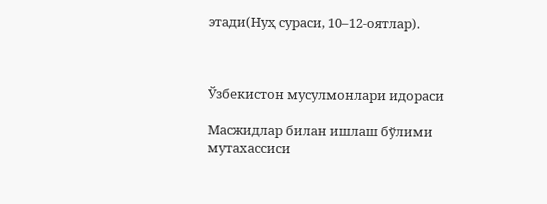этади(Нуҳ сураси, 10–12-оятлар).



Ўзбекистон мусулмонлари идораси

Масжидлар билан ишлаш бўлими мутахассиси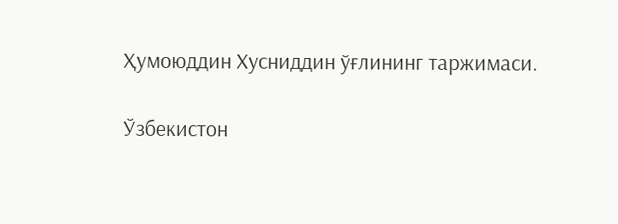Ҳумоюддин Хусниддин ўғлининг таржимаси.

Ўзбекистон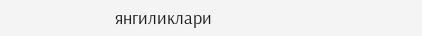янгиликлари